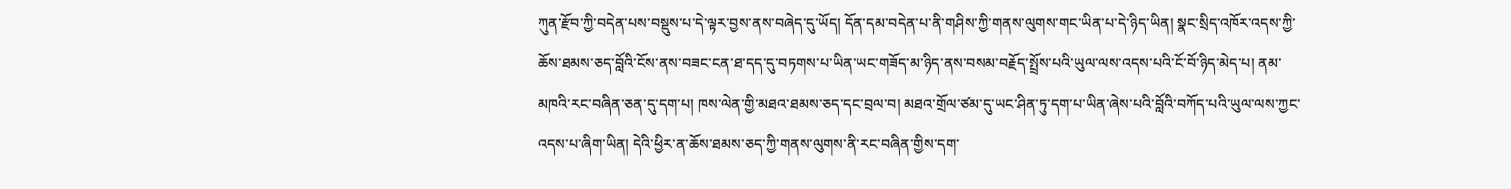ཀུན་རྫོབ་ཀྱི་བདེན་པས་བསྡུས་པ་དེ་ལྟར་བྱས་ནས་བཞེད་དུ་ཡོད། དོན་དམ་བདེན་པ་ནི་གཤིས་ཀྱི་གནས་ལུགས་གང་ཡིན་པ་དེ་ཉིད་ཡིན། སྣང་སྲིད་འཁོར་འདས་ཀྱི་ཆོས་ཐམས་ཅད་བློའི་ངོས་ནས་བཟང་ངན་ཐ་དད་དུ་བཏགས་པ་ཡིན་ཡང་གཟོད་མ་ཉིད་ནས་བསམ་བརྗོད་སྤྲོས་པའི་ཡུལ་ལས་འདས་པའི་ངོ་བོ་ཉིད་མེད་པ། ནམ་མཁའི་རང་བཞིན་ཅན་དུ་དག་པ། ཁས་ལེན་གྱི་མཐའ་ཐམས་ཅད་དང་བྲལ་བ། མཐའ་གྲོལ་ཙམ་དུ་ཡང་ཤིན་ཏུ་དག་པ་ཡིན་ཞེས་པའི་བློའི་བཀོད་པའི་ཡུལ་ལས་ཀྱང་འདས་པ་ཞིག་ཡིན། དེའི་ཕྱིར་ན་ཆོས་ཐམས་ཅད་ཀྱི་གནས་ལུགས་ནི་རང་བཞིན་གྱིས་དག་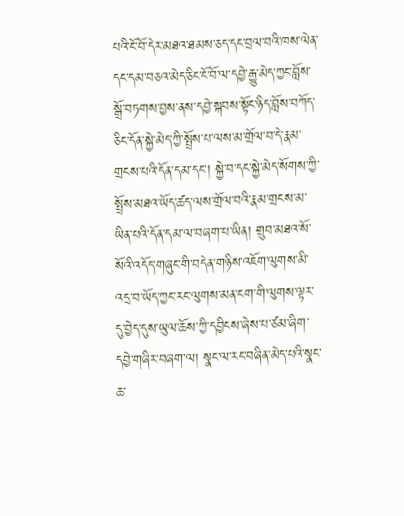པའི་ངོ་བོ་དེར་མཐའ་ཐམས་ཅད་དང་བྲལ་བའི་ཁས་ལེན་དང་དམ་བཅའ་མེད་ཅིང་ངོ་བོ་ལ་དབྱེ་རྒྱུ་མེད་ཀྱང་བློས་སྒྲོ་བཏགས་བྱས་ནས་དབྱེ་སྐབས་སྟོང་ཉིད་བློས་བཀོད་ཅིང་དོན་སྐྱེ་མེད་ཀྱི་སྤྲོས་པ་ལས་མ་གྲོལ་བ་དེ་རྣམ་གྲངས་པའི་དོན་དམ་དང་། སྐྱེ་བ་དང་སྐྱེ་མེད་སོགས་ཀྱི་སྤྲོས་མཐའ་ཡོད་ཚད་ལས་གྲོལ་བའི་རྣམ་གྲངས་མ་ཡིན་པའི་དོན་དམ་ལ་བཞག་པ་ཡིན། གྲུབ་མཐའ་སོ་སོའི་འདོད་གཞུང་གི་བདེན་གཉིས་འཇོག་ལུགས་མི་འདྲ་བ་ཡོད་ཀྱང་རང་ལུགས་མན་ངག་གི་ལུགས་ལྟར་དུ་བྱེད་དུས་ཡུལ་ཆོས་ཀྱི་དབྱིངས་ཞེས་པ་ཙམ་ཞིག་དབྱེ་གཞིར་བཞག་ལ། སྣང་ལ་རང་བཞིན་མེད་པའི་སྣང་ཆ་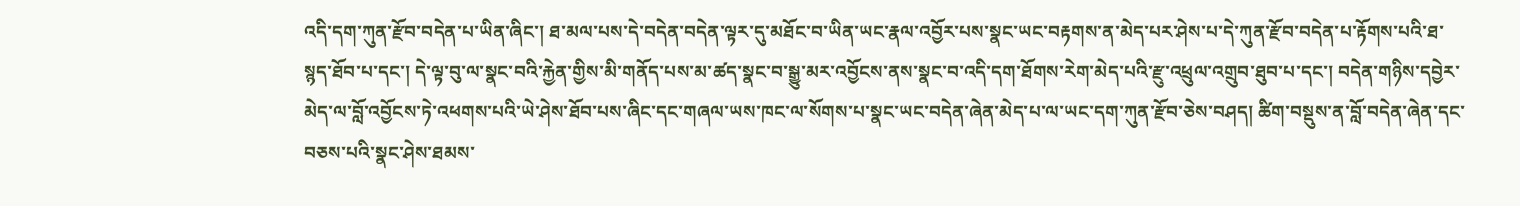འདི་དག་ཀུན་རྫོབ་བདེན་པ་ཡིན་ཞིང་། ཐ་མལ་པས་དེ་བདེན་བདེན་ལྟར་དུ་མཐོང་བ་ཡིན་ཡང་རྣལ་འབྱོར་པས་སྣང་ཡང་བརྟགས་ན་མེད་པར་ཤེས་པ་དེ་ཀུན་རྫོབ་བདེན་པ་རྟོགས་པའི་ཐ་སྙད་ཐོབ་པ་དང་། དེ་ལྟ་བུ་ལ་སྣང་བའི་རྐྱེན་གྱིས་མི་གནོད་པས་མ་ཚད་སྣང་བ་སྒྱུ་མར་འབྱོངས་ནས་སྣང་བ་འདི་དག་ཐོགས་རེག་མེད་པའི་རྫུ་འཕྲུལ་འགྲུབ་ཐུབ་པ་དང་། བདེན་གཉིས་དབྱེར་མེད་ལ་བློ་འབྱོངས་ཏེ་འཕགས་པའི་ཡེ་ཤེས་ཐོབ་པས་ཞིང་དང་གཞལ་ཡས་ཁང་ལ་སོགས་པ་སྣང་ཡང་བདེན་ཞེན་མེད་པ་ལ་ཡང་དག་ཀུན་རྫོབ་ཅེས་བཤད། ཚིག་བསྡུས་ན་བློ་བདེན་ཞེན་དང་བཅས་པའི་སྣང་ཤེས་ཐམས་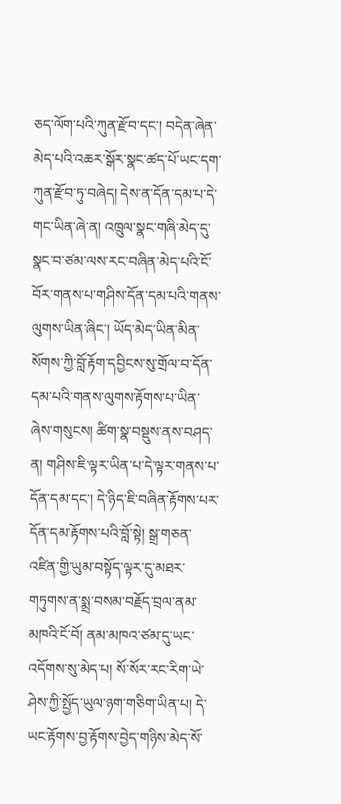ཅད་ལོག་པའི་ཀུན་རྫོབ་དང་། བདེན་ཞེན་མེད་པའི་འཆར་སྒོར་སྣང་ཚད་པོ་ཡང་དག་ཀུན་རྫོབ་ཏུ་བཞེད། དེས་ན་དོན་དམ་པ་དེ་གང་ཡིན་ཞེ་ན། འཁྲུལ་སྣང་གཞི་མེད་དུ་སྣང་བ་ཙམ་ལས་རང་བཞིན་མེད་པའི་ངོ་བོར་གནས་པ་གཤིས་དོན་དམ་པའི་གནས་ལུགས་ཡིན་ཞིང་། ཡོད་མེད་ཡིན་མིན་སོགས་ཀྱི་བློ་རྟོག་དབྱིངས་སུ་གྲོལ་བ་དོན་དམ་པའི་གནས་ལུགས་རྟོགས་པ་ཡིན་ཞེས་གསུངས། ཚིག་སྣ་བསྡུས་ནས་བཤད་ན། གཤིས་ཇི་ལྟར་ཡིན་པ་དེ་ལྟར་གནས་པ་དོན་དམ་དང་། དེ་ཉིད་ཇི་བཞིན་རྟོགས་པར་དོན་དམ་རྟོགས་པའི་བློ་སྟེ། སྒྲ་གཅན་འཛིན་གྱི་ཡུམ་བསྟོད་ལྟར་དུ་མཐར་གཏུགས་ན་སྨྲ་བསམ་བརྗོད་བྲལ་ནམ་མཁའི་ངོ་བོ། ནམ་མཁའ་ཙམ་དུ་ཡང་འདོགས་སུ་མེད་པ། སོ་སོར་རང་རིག་ཡེ་ཤེས་ཀྱི་སྤྱོད་ཡུལ་ཉག་གཅིག་ཡིན་པ། དེ་ཡང་རྟོགས་བྱ་རྟོགས་བྱེད་གཉིས་མེད་སོ་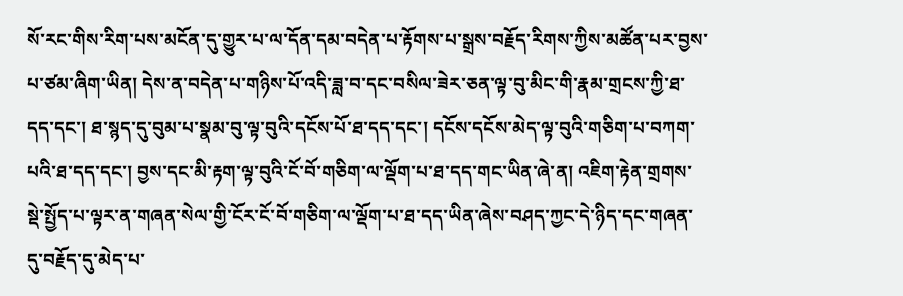སོ་རང་གིས་རིག་པས་མངོན་དུ་གྱུར་པ་ལ་དོན་དམ་བདེན་པ་རྟོགས་པ་སྒྲས་བརྗོད་རིགས་ཀྱིས་མཚོན་པར་བྱས་པ་ཙམ་ཞིག་ཡིན། དེས་ན་བདེན་པ་གཉིས་པོ་འདི་ཟླ་བ་དང་བསིལ་ཟེར་ཅན་ལྟ་བུ་མིང་གི་རྣམ་གྲངས་ཀྱི་ཐ་དད་དང་། ཐ་སྙད་དུ་བུམ་པ་སྣམ་བུ་ལྟ་བུའི་དངོས་པོ་ཐ་དད་དང་། དངོས་དངོས་མེད་ལྟ་བུའི་གཅིག་པ་བཀག་པའི་ཐ་དད་དང་། བྱས་དང་མི་རྟག་ལྟ་བུའི་ངོ་བོ་གཅིག་ལ་ལྡོག་པ་ཐ་དད་གང་ཡིན་ཞེ་ན། འཇིག་རྟེན་གྲགས་སྡེ་སྤྱོད་པ་ལྟར་ན་གཞན་སེལ་གྱི་ངོར་ངོ་བོ་གཅིག་ལ་ལྡོག་པ་ཐ་དད་ཡིན་ཞེས་བཤད་ཀྱང་དེ་ཉིད་དང་གཞན་དུ་བརྗོད་དུ་མེད་པ་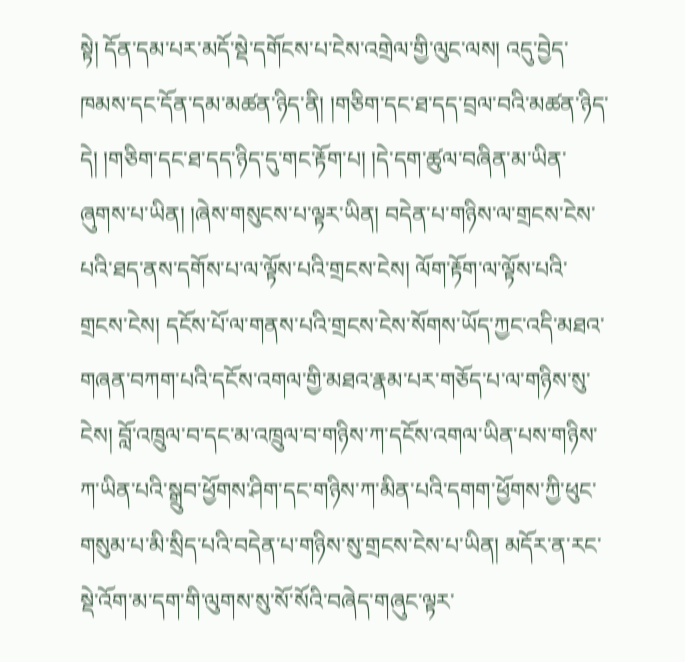སྟེ། དོན་དམ་པར་མདོ་སྡེ་དགོངས་པ་ངེས་འགྲེལ་གྱི་ལུང་ལས། འདུ་བྱེད་ཁམས་དང་དོན་དམ་མཚན་ཉིད་ནི། །གཅིག་དང་ཐ་དད་བྲལ་བའི་མཚན་ཉིད་དེ། །གཅིག་དང་ཐ་དད་ཉིད་དུ་གང་རྟོག་པ། །དེ་དག་ཚུལ་བཞིན་མ་ཡིན་ཞུགས་པ་ཡིན། །ཞེས་གསུངས་པ་ལྟར་ཡིན། བདེན་པ་གཉིས་ལ་གྲངས་ངེས་པའི་ཐད་ནས་དགོས་པ་ལ་ལྟོས་པའི་གྲངས་ངེས། ལོག་རྟོག་ལ་ལྟོས་པའི་གྲངས་ངེས། དངོས་པོ་ལ་གནས་པའི་གྲངས་ངེས་སོགས་ཡོད་ཀྱང་འདི་མཐའ་གཞན་བཀག་པའི་དངོས་འགལ་གྱི་མཐའ་རྣམ་པར་གཅོད་པ་ལ་གཉིས་སུ་ངེས། བློ་འཁྲུལ་བ་དང་མ་འཁྲུལ་བ་གཉིས་ཀ་དངོས་འགལ་ཡིན་པས་གཉིས་ཀ་ཡིན་པའི་སྒྲུབ་ཕྱོགས་ཤིག་དང་གཉིས་ཀ་མིན་པའི་དགག་ཕྱོགས་ཀྱི་ཕུང་གསུམ་པ་མི་སྲིད་པའི་བདེན་པ་གཉིས་སུ་གྲངས་ངེས་པ་ཡིན། མདོར་ན་རང་སྡེ་འོག་མ་དག་གི་ལུགས་སུ་སོ་སོའི་བཞེད་གཞུང་ལྟར་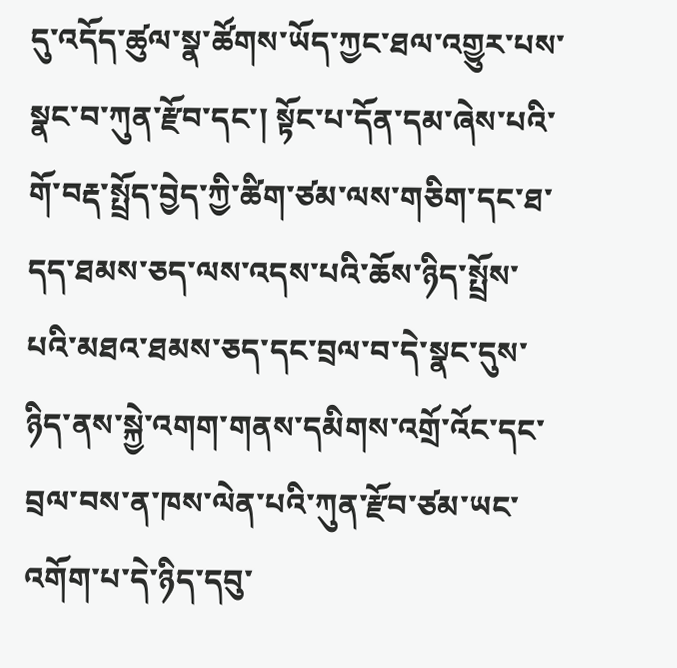དུ་འདོད་ཚུལ་སྣ་ཚོགས་ཡོད་ཀྱང་ཐལ་འགྱུར་པས་སྣང་བ་ཀུན་རྫོབ་དང་། སྟོང་པ་དོན་དམ་ཞེས་པའི་གོ་བརྡ་སྤྲོད་བྱེད་ཀྱི་ཚིག་ཙམ་ལས་གཅིག་དང་ཐ་དད་ཐམས་ཅད་ལས་འདས་པའི་ཆོས་ཉིད་སྤྲོས་པའི་མཐའ་ཐམས་ཅད་དང་བྲལ་བ་དེ་སྣང་དུས་ཉིད་ནས་སྐྱེ་འགག་གནས་དམིགས་འགྲོ་འོང་དང་བྲལ་བས་ན་ཁས་ལེན་པའི་ཀུན་རྫོབ་ཙམ་ཡང་འགོག་པ་དེ་ཉིད་དབུ་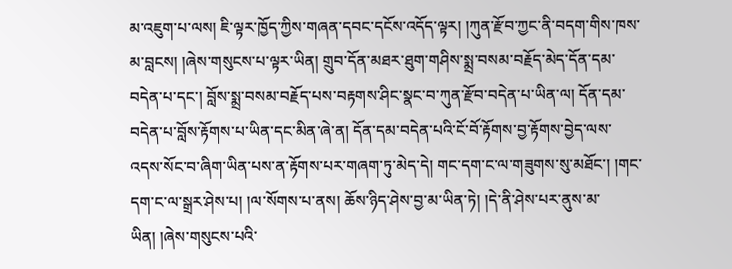མ་འཇུག་པ་ལས། ཇི་ལྟར་ཁྱོད་ཀྱིས་གཞན་དབང་དངོས་འདོད་ལྟར། །ཀུན་རྫོབ་ཀྱང་ནི་བདག་གིས་ཁས་མ་བླངས། །ཞེས་གསུངས་པ་ལྟར་ཡིན། གྲུབ་དོན་མཐར་ཐུག་གཤིས་སྨྲ་བསམ་བརྗོད་མེད་དོན་དམ་བདེན་པ་དང་། བློས་སྨྲ་བསམ་བརྗོད་པས་བརྟགས་ཤིང་སྣང་བ་ཀུན་རྫོབ་བདེན་པ་ཡིན་ལ། དོན་དམ་བདེན་པ་བློས་རྟོགས་པ་ཡིན་དང་མིན་ཞེ་ན། དོན་དམ་བདེན་པའི་ངོ་བོ་རྟོགས་བྱ་རྟོགས་བྱེད་ལས་འདས་སོང་བ་ཞིག་ཡིན་པས་ན་རྟོགས་པར་གཞག་ཏུ་མེད་དེ། གང་དག་ང་ལ་གཟུགས་སུ་མཐོང་། །གང་དག་ང་ལ་སྒྲར་ཤེས་པ། །ལ་སོགས་པ་ནས། ཆོས་ཉིད་ཤེས་བྱ་མ་ཡིན་ཏེ། །དེ་ནི་ཤེས་པར་ནུས་མ་ཡིན། །ཞེས་གསུངས་པའི་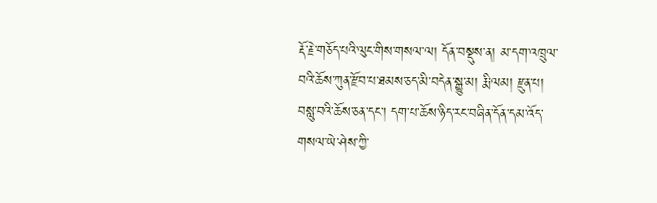རྡོ་རྗེ་གཅོད་པའི་ལུང་གིས་གསལ་ལ། དོན་བསྡུས་ན། མ་དག་འཁྲུལ་བའི་ཆོས་ཀུན་རྫོབ་པ་ཐམས་ཅད་མི་བདེན་སྒྱུ་མ། རྨི་ལམ། རྫུན་པ། བསླུ་བའི་ཆོས་ཅན་དང་། དག་པ་ཆོས་ཉིད་རང་བཞིན་དོན་དམ་འོད་གསལ་ཡེ་ཤེས་ཀྱི་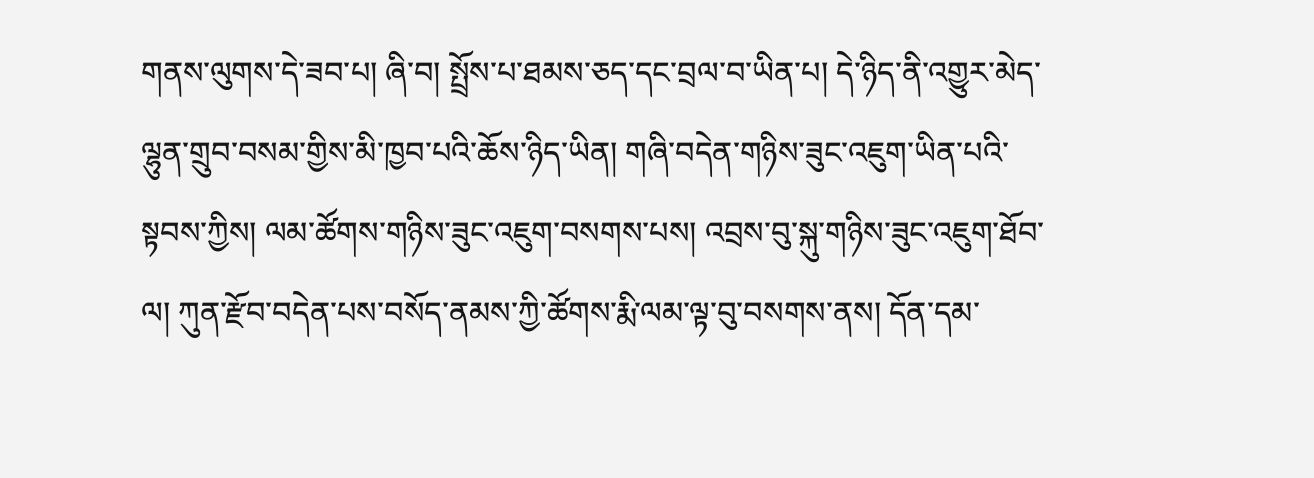གནས་ལུགས་དེ་ཟབ་པ། ཞི་བ། སྤྲོས་པ་ཐམས་ཅད་དང་བྲལ་བ་ཡིན་པ། དེ་ཉིད་ནི་འགྱུར་མེད་ལྷུན་གྲུབ་བསམ་གྱིས་མི་ཁྱབ་པའི་ཆོས་ཉིད་ཡིན། གཞི་བདེན་གཉིས་ཟུང་འཇུག་ཡིན་པའི་སྟབས་ཀྱིས། ལམ་ཚོགས་གཉིས་ཟུང་འཇུག་བསགས་པས། འབྲས་བུ་སྐུ་གཉིས་ཟུང་འཇུག་ཐོབ་ལ། ཀུན་རྫོབ་བདེན་པས་བསོད་ནམས་ཀྱི་ཚོགས་རྨི་ལམ་ལྟ་བུ་བསགས་ནས། དོན་དམ་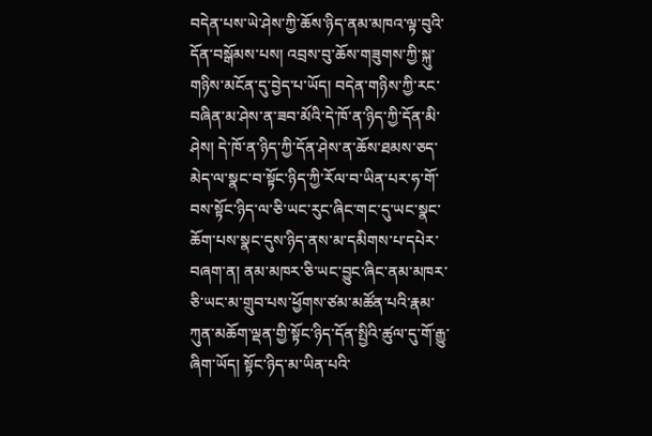བདེན་པས་ཡེ་ཤེས་ཀྱི་ཆོས་ཉིད་ནམ་མཁའ་ལྟ་བུའི་དོན་བསྒོམས་པས། འབྲས་བུ་ཆོས་གཟུགས་ཀྱི་སྐུ་གཉིས་མངོན་དུ་བྱེད་པ་ཡོད། བདེན་གཉིས་ཀྱི་རང་བཞིན་མ་ཤེས་ན་ཟབ་མོའི་དེ་ཁོ་ན་ཉིད་ཀྱི་དོན་མི་ཤེས། དེ་ཁོ་ན་ཉིད་ཀྱི་དོན་ཤེས་ན་ཆོས་ཐམས་ཅད་མེད་ལ་སྣང་བ་སྟོང་ཉིད་ཀྱི་རོལ་བ་ཡིན་པར་ཧ་གོ་བས་སྟོང་ཉིད་ལ་ཅི་ཡང་རུང་ཞིང་གང་དུ་ཡང་སྣང་ཆོག་པས་སྣང་དུས་ཉིད་ནས་མ་དམིགས་པ་དཔེར་བཞག་ན། ནམ་མཁར་ཅི་ཡང་བྱུང་ཞིང་ནམ་མཁར་ཅི་ཡང་མ་གྲུབ་པས་ཕྱོགས་ཙམ་མཚོན་པའི་རྣམ་ཀུན་མཆོག་ལྡན་གྱི་སྟོང་ཉིད་དོན་སྤྱིའི་ཚུལ་དུ་གོ་རྒྱུ་ཞིག་ཡོད། སྟོང་ཉིད་མ་ཡིན་པའི་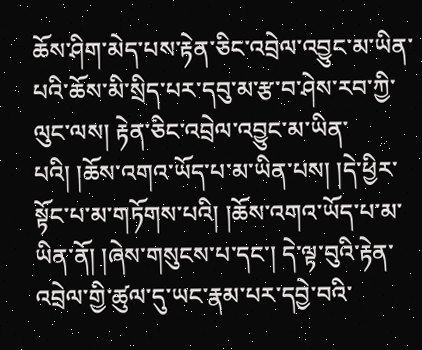ཆོས་ཤིག་མེད་པས་རྟེན་ཅིང་འབྲེལ་འབྱུང་མ་ཡིན་པའི་ཆོས་མི་སྲིད་པར་དབུ་མ་རྩ་བ་ཤེས་རབ་ཀྱི་ལུང་ལས། རྟེན་ཅིང་འབྲེལ་འབྱུང་མ་ཡིན་པའི། །ཆོས་འགའ་ཡོད་པ་མ་ཡིན་པས། །དེ་ཕྱིར་སྟོང་པ་མ་གཏོགས་པའི། །ཆོས་འགའ་ཡོད་པ་མ་ཡིན་ནོ། །ཞེས་གསུངས་པ་དང་། དེ་ལྟ་བུའི་རྟེན་འབྲེལ་གྱི་ཚུལ་དུ་ཡང་རྣམ་པར་དབྱེ་བའི་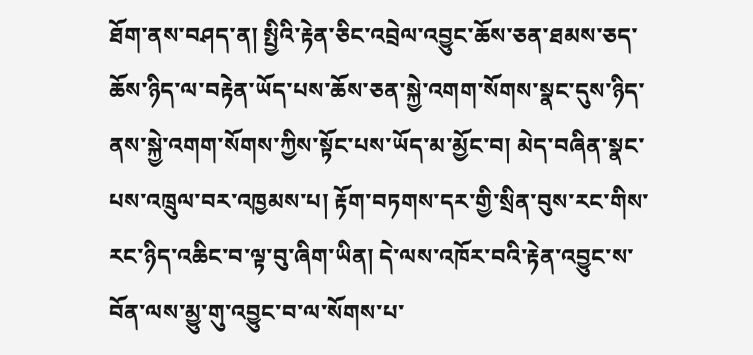ཐོག་ནས་བཤད་ན། སྤྱིའི་རྟེན་ཅིང་འབྲེལ་འབྱུང་ཆོས་ཅན་ཐམས་ཅད་ཆོས་ཉིད་ལ་བརྟེན་ཡོད་པས་ཆོས་ཅན་སྐྱེ་འགག་སོགས་སྣང་དུས་ཉིད་ནས་སྐྱེ་འགག་སོགས་ཀྱིས་སྟོང་པས་ཡོད་མ་མྱོང་བ། མེད་བཞིན་སྣང་པས་འཁྲུལ་བར་འཁྱམས་པ། རྟོག་བཏགས་དར་གྱི་སྲིན་བུས་རང་གིས་རང་ཉིད་འཆིང་བ་ལྟ་བུ་ཞིག་ཡིན། དེ་ལས་འཁོར་བའི་རྟེན་འབྱུང་ས་བོན་ལས་མྱུ་གུ་འབྱུང་བ་ལ་སོགས་པ་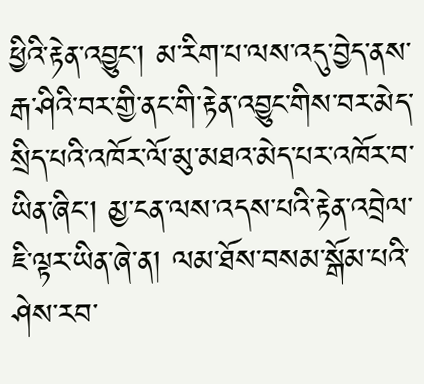ཕྱིའི་རྟེན་འབྱུང་། མ་རིག་པ་ལས་འདུ་བྱེད་ནས་རྒ་ཤིའི་བར་གྱི་ནང་གི་རྟེན་འབྱུང་གིས་བར་མེད་སྲིད་པའི་འཁོར་ལོ་མུ་མཐའ་མེད་པར་འཁོར་བ་ཡིན་ཞིང་། མྱ་ངན་ལས་འདས་པའི་རྟེན་འབྲེལ་ཇི་ལྟར་ཡིན་ཞེ་ན། ལམ་ཐོས་བསམ་སྒོམ་པའི་ཤེས་རབ་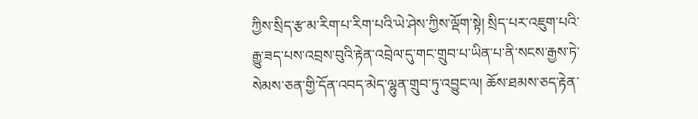ཀྱིས་སྲིད་རྩ་མ་རིག་པ་རིག་པའི་ཡེ་ཤེས་ཀྱིས་ལྡོག་སྟེ། སྲིད་པར་འཇུག་པའི་རྒྱུ་ཟད་པས་འབྲས་བུའི་རྟེན་འབྲེལ་དུ་གང་གྲུབ་པ་ཡིན་པ་ནི་སངས་རྒྱས་ཏེ་སེམས་ཅན་གྱི་དོན་འབད་མེད་ལྷུན་གྲུབ་ཏུ་འབྱུང་ལ། ཆོས་ཐམས་ཅད་རྟེན་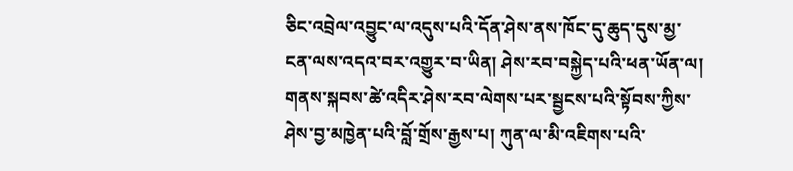ཅིང་འབྲེལ་འབྱུང་ལ་འདུས་པའི་དོན་ཤེས་ནས་ཁོང་དུ་ཆུད་དུས་མྱ་ངན་ལས་འདའ་བར་འགྱུར་བ་ཡིན། ཤེས་རབ་བསྐྱེད་པའི་ཕན་ཡོན་ལ། གནས་སྐབས་ཚེ་འདིར་ཤེས་རབ་ལེགས་པར་སྦྱངས་པའི་སྟོབས་ཀྱིས་ཤེས་བྱ་མཁྱེན་པའི་བློ་གྲོས་རྒྱས་པ། ཀུན་ལ་མི་འཇིགས་པའི་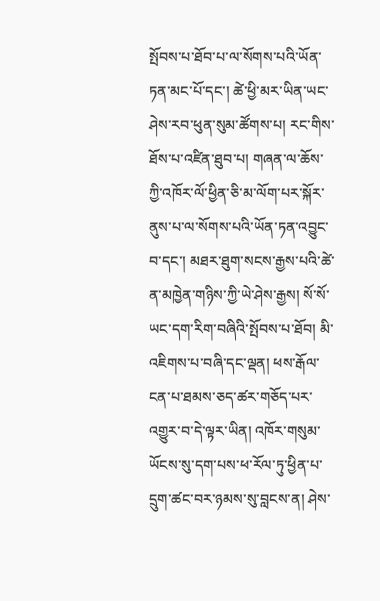སྤོབས་པ་ཐོབ་པ་ལ་སོགས་པའི་ཡོན་ཏན་མང་པོ་དང་། ཚེ་ཕྱི་མར་ཡིན་ཡང་ཤེས་རབ་ཕུན་སུམ་ཚོགས་པ། རང་གིས་ཐོས་པ་འཛིན་ཐུབ་པ། གཞན་ལ་ཆོས་ཀྱི་འཁོར་ལོ་ཕྱིན་ཅི་མ་ལོག་པར་སྐོར་ནུས་པ་ལ་སོགས་པའི་ཡོན་ཏན་འབྱུང་བ་དང་། མཐར་ཐུག་སངས་རྒྱས་པའི་ཚེ་ན་མཁྱེན་གཉིས་ཀྱི་ཡེ་ཤེས་རྒྱས། སོ་སོ་ཡང་དག་རིག་བཞིའི་སྤོབས་པ་ཐོབ། མི་འཇིགས་པ་བཞི་དང་ལྡན། ཕས་རྒོལ་ངན་པ་ཐམས་ཅད་ཚར་གཅོད་པར་འགྱུར་བ་དེ་ལྟར་ཡིན། འཁོར་གསུམ་ཡོངས་སུ་དག་པས་ཕ་རོལ་ཏུ་ཕྱིན་པ་དྲུག་ཚང་བར་ཉམས་སུ་བླངས་ན། ཤེས་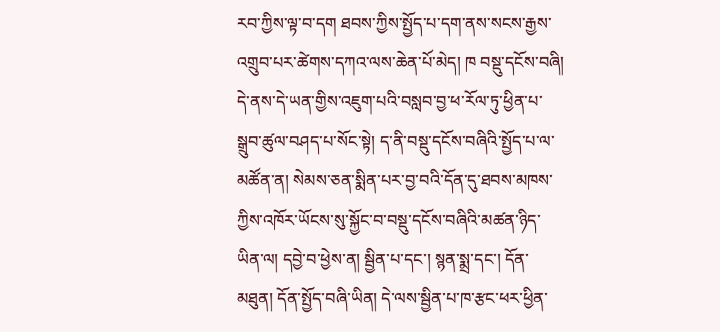རབ་ཀྱིས་ལྟ་བ་དག ཐབས་ཀྱིས་སྤྱོད་པ་དག་ནས་སངས་རྒྱས་འགྲུབ་པར་ཚེགས་དཀའ་ལས་ཆེན་པོ་མེད། ཁ བསྡུ་དངོས་བཞི། དེ་ནས་དེ་ཡན་གྱིས་འཇུག་པའི་བསླབ་བྱ་ཕ་རོལ་ཏུ་ཕྱིན་པ་སྒྲུབ་ཚུལ་བཤད་པ་སོང་སྟེ། ད་ནི་བསྡུ་དངོས་བཞིའི་སྤྱོད་པ་ལ་མཚོན་ན། སེམས་ཅན་སྨིན་པར་བྱ་བའི་དོན་དུ་ཐབས་མཁས་ཀྱིས་འཁོར་ཡོངས་སུ་སྐྱོང་བ་བསྡུ་དངོས་བཞིའི་མཚན་ཉིད་ཡིན་ལ། དབྱེ་བ་ཕྱེས་ན། སྦྱིན་པ་དང་། སྙན་སྨྲ་དང་། དོན་མཐུན། དོན་སྤྱོད་བཞི་ཡིན། དེ་ལས་སྦྱིན་པ་ཁ་རྩང་ཕར་ཕྱིན་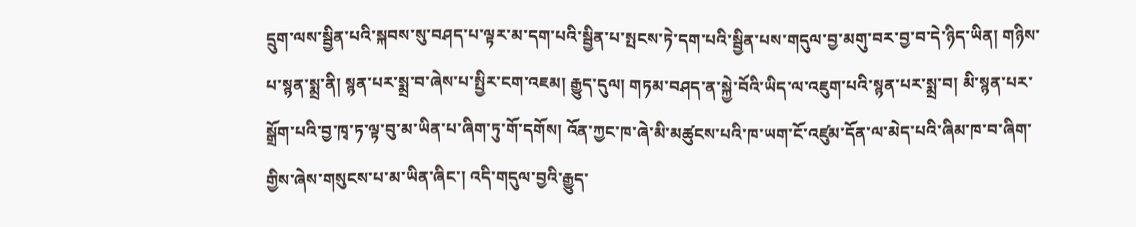དྲུག་ལས་སྦྱིན་པའི་སྐབས་སུ་བཤད་པ་ལྟར་མ་དག་པའི་སྦྱིན་པ་སྤངས་ཏེ་དག་པའི་སྦྱིན་པས་གདུལ་བྱ་མགུ་བར་བྱ་བ་དེ་ཉིད་ཡིན། གཉིས་པ་སྙན་སྨྲ་ནི། སྙན་པར་སྨྲ་བ་ཞེས་པ་སྤྱིར་ངག་འཇམ། རྒྱུད་དུལ། གཏམ་བཤད་ན་སྐྱེ་བོའི་ཡིད་ལ་འཇུག་པའི་སྙན་པར་སྨྲ་བ། མི་སྙན་པར་སྒྲོག་པའི་བྱ་ཁྭ་ཏ་ལྟ་བུ་མ་ཡིན་པ་ཞིག་ཏུ་གོ་དགོས། འོན་ཀྱང་ཁ་ཞེ་མི་མཚུངས་པའི་ཁ་ཡག་ངོ་འཛུམ་དོན་ལ་མེད་པའི་ཞིམ་ཁ་བ་ཞིག་གྱིས་ཞེས་གསུངས་པ་མ་ཡིན་ཞིང་། འདི་གདུལ་བྱའི་རྒྱུད་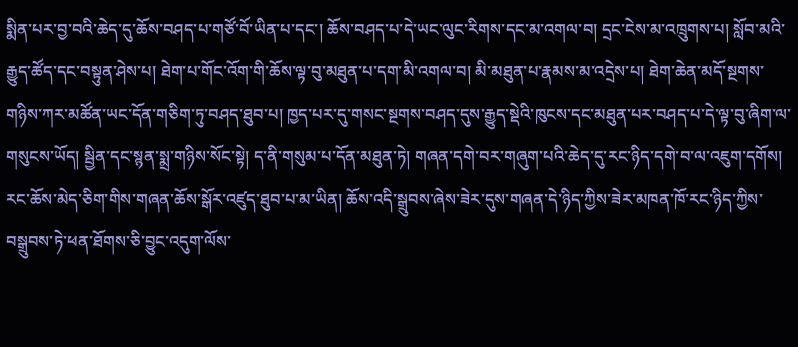སྨིན་པར་བྱ་བའི་ཆེད་དུ་ཆོས་བཤད་པ་གཙོ་བོ་ཡིན་པ་དང་། ཆོས་བཤད་པ་དེ་ཡང་ལུང་རིགས་དང་མ་འགལ་བ། དྲང་ངེས་མ་འཁྲུགས་པ། སློབ་མའི་རྒྱུད་ཚོད་དང་བསྟུན་ཤེས་པ། ཐེག་པ་གོང་འོག་གི་ཆོས་ལྟ་བུ་མཐུན་པ་དག་མི་འགལ་བ། མི་མཐུན་པ་རྣམས་མ་འདྲེས་པ། ཐེག་ཆེན་མདོ་སྔགས་གཉིས་ཀར་མཚོན་ཡང་དོན་གཅིག་ཏུ་བཤད་ཐུབ་པ། ཁྱད་པར་དུ་གསང་སྔགས་བཤད་དུས་རྒྱུད་སྡེའི་ཁུངས་དང་མཐུན་པར་བཤད་པ་དེ་ལྟ་བུ་ཞིག་ལ་གསུངས་ཡོད། སྦྱིན་དང་སྙན་སྨྲ་གཉིས་སོང་སྟེ། ད་ནི་གསུམ་པ་དོན་མཐུན་ཏེ། གཞན་དགེ་བར་གཞུག་པའི་ཆེད་དུ་རང་ཉིད་དགེ་བ་ལ་འཇུག་དགོས། རང་ཆོས་མེད་ཅིག་གིས་གཞན་ཆོས་སྒོར་འཛུད་ཐུབ་པ་མ་ཡིན། ཆོས་འདི་སྒྲུབས་ཞེས་ཟེར་དུས་གཞན་དེ་ཉིད་ཀྱིས་ཟེར་མཁན་ཁོ་རང་ཉིད་ཀྱིས་བསྒྲུབས་ཏེ་ཕན་ཐོགས་ཅི་བྱུང་འདུག་ལོས་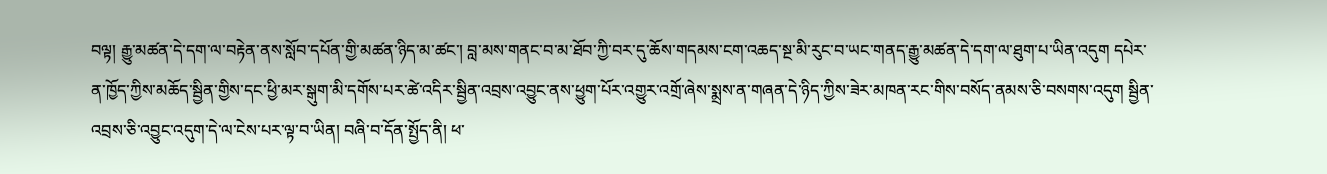བལྟ། རྒྱུ་མཚན་དེ་དག་ལ་བརྟེན་ནས་སློབ་དཔོན་གྱི་མཚན་ཉིད་མ་ཚང་། བླ་མས་གནང་བ་མ་ཐོབ་ཀྱི་བར་དུ་ཆོས་གདམས་ངག་འཆད་སྔ་མི་རུང་བ་ཡང་གནད་རྒྱུ་མཚན་དེ་དག་ལ་ཐུག་པ་ཡིན་འདུག དཔེར་ན་ཁྱོད་ཀྱིས་མཆོད་སྦྱིན་གྱིས་དང་ཕྱི་མར་སྒུག་མི་དགོས་པར་ཚེ་འདིར་སྦྱིན་འབྲས་འབྱུང་ནས་ཕྱུག་པོར་འགྱུར་འགྲོ་ཞེས་སྨྲས་ན་གཞན་དེ་ཉིད་ཀྱིས་ཟེར་མཁན་རང་གིས་བསོད་ནམས་ཅི་བསགས་འདུག སྦྱིན་འབྲས་ཅི་འབྱུང་འདུག་དེ་ལ་ངེས་པར་ལྟ་བ་ཡིན། བཞི་བ་དོན་སྤྱོད་ནི། ཕ་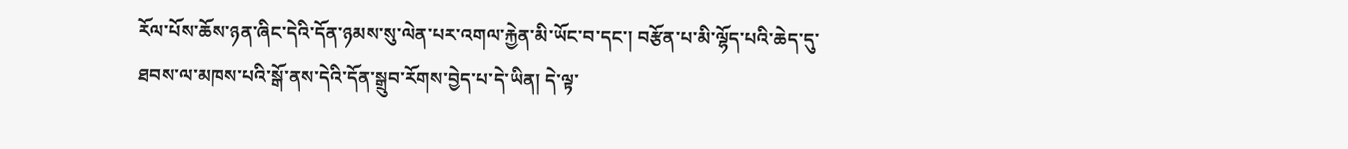རོལ་པོས་ཆོས་ཉན་ཞིང་དེའི་དོན་ཉམས་སུ་ལེན་པར་འགལ་རྐྱེན་མི་ཡོང་བ་དང་། བརྩོན་པ་མི་ལྷོད་པའི་ཆེད་དུ་ཐབས་ལ་མཁས་པའི་སྒོ་ནས་དེའི་དོན་སྒྲུབ་རོགས་བྱེད་པ་དེ་ཡིན། དེ་ལྟ་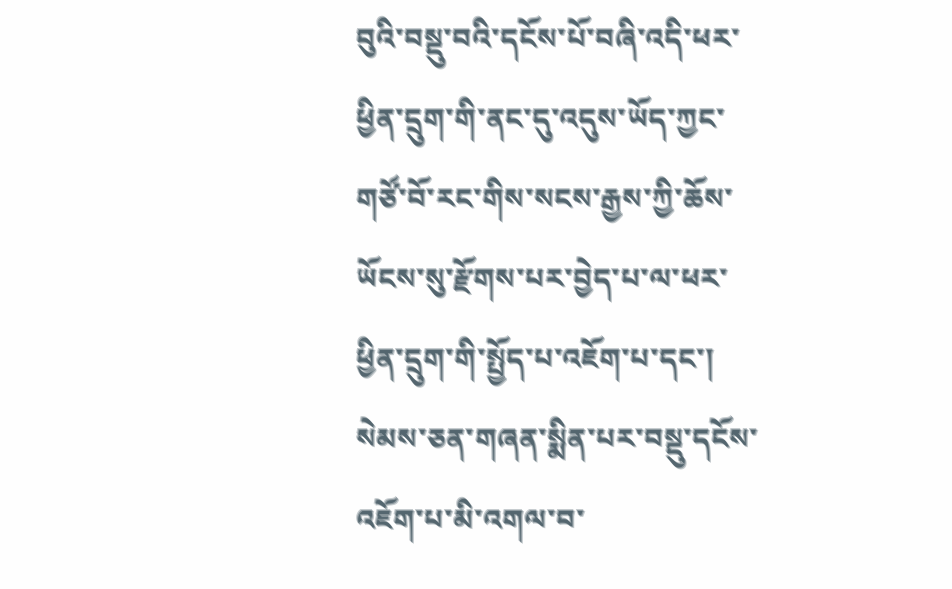བུའི་བསྡུ་བའི་དངོས་པོ་བཞི་འདི་ཕར་ཕྱིན་དྲུག་གི་ནང་དུ་འདུས་ཡོད་ཀྱང་གཙོ་བོ་རང་གིས་སངས་རྒྱས་ཀྱི་ཆོས་ཡོངས་སུ་རྫོགས་པར་བྱེད་པ་ལ་ཕར་ཕྱིན་དྲུག་གི་སྤྱོད་པ་འཇོག་པ་དང་། སེམས་ཅན་གཞན་སྨིན་པར་བསྡུ་དངོས་འཇོག་པ་མི་འགལ་བ་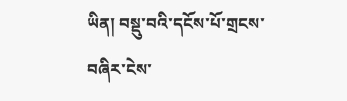ཡིན། བསྡུ་བའི་དངོས་པོ་གྲངས་བཞིར་ངེས་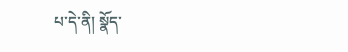པ་དེ་ནི། སྣོད་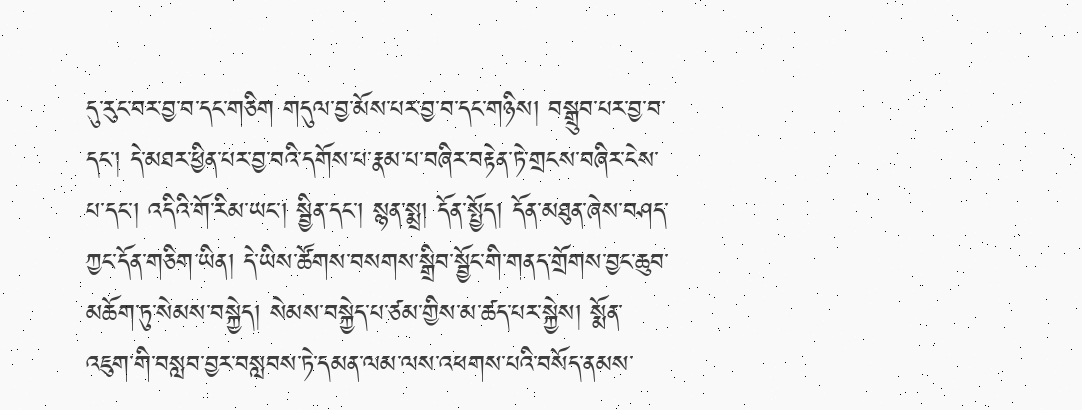དུ་རུང་བར་བྱ་བ་དང་གཅིག གདུལ་བྱ་མོས་པར་བྱ་བ་དང་གཉིས། བསྒྲུབ་པར་བྱ་བ་དང་། དེ་མཐར་ཕྱིན་པར་བྱ་བའི་དགོས་པ་རྣམ་པ་བཞིར་བརྟེན་ཏེ་གྲངས་བཞིར་ངེས་པ་དང་། འདིའི་གོ་རིམ་ཡང་། སྦྱིན་དང་། སྙན་སྨྲ། དོན་སྤྱོད། དོན་མཐུན་ཞེས་བཤད་ཀྱང་དོན་གཅིག་ཡིན། དེ་ཡིས་ཚོགས་བསགས་སྒྲིབ་སྦྱོང་གི་གནད་གྲོགས་བྱང་ཆུབ་མཆོག་ཏུ་སེམས་བསྐྱེད། སེམས་བསྐྱེད་པ་ཙམ་གྱིས་མ་ཚད་པར་སྐྱེས། སྨོན་འཇུག་གི་བསླབ་བྱར་བསླབས་ཏེ་དམན་ལམ་ལས་འཕགས་པའི་བསོད་ནམས་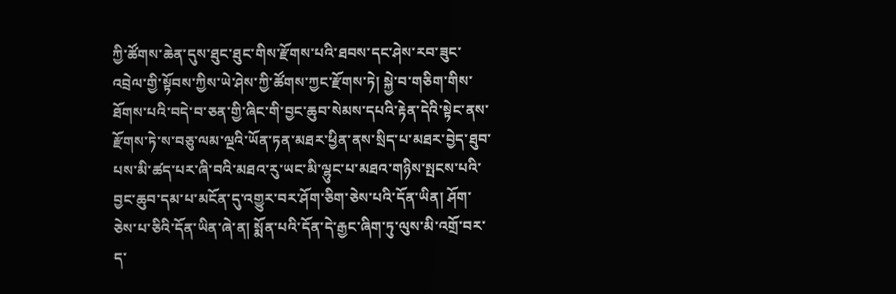ཀྱི་ཚོགས་ཆེན་དུས་ཐུང་ཐུང་གིས་རྫོགས་པའི་ཐབས་དང་ཤེས་རབ་ཟུང་འབྲེལ་གྱི་སྟོབས་ཀྱིས་ཡེ་ཤེས་ཀྱི་ཚོགས་ཀྱང་རྫོགས་ཏེ། སྐྱེ་བ་གཅིག་གིས་ཐོགས་པའི་བདེ་བ་ཅན་གྱི་ཞིང་གི་བྱང་ཆུབ་སེམས་དཔའི་རྟེན་དེའི་སྟེང་ནས་རྫོགས་ཏེ་ས་བཅུ་ལམ་ལྔའི་ཡོན་ཏན་མཐར་ཕྱིན་ནས་སྲིད་པ་མཐར་བྱེད་ཐུབ་པས་མི་ཚད་པར་ཞི་བའི་མཐའ་རུ་ཡང་མི་ལྷུང་པ་མཐའ་གཉིས་སྤངས་པའི་བྱང་ཆུབ་དམ་པ་མངོན་དུ་འགྱུར་བར་ཤོག་ཅིག་ཅེས་པའི་དོན་ཡིན། ཤོག་ཅེས་པ་ཅིའི་དོན་ཡིན་ཞེ་ན། སྨོན་པའི་དོན་དེ་རྒྱང་ཞིག་ཏུ་ལུས་མི་འགྲོ་བར་ད་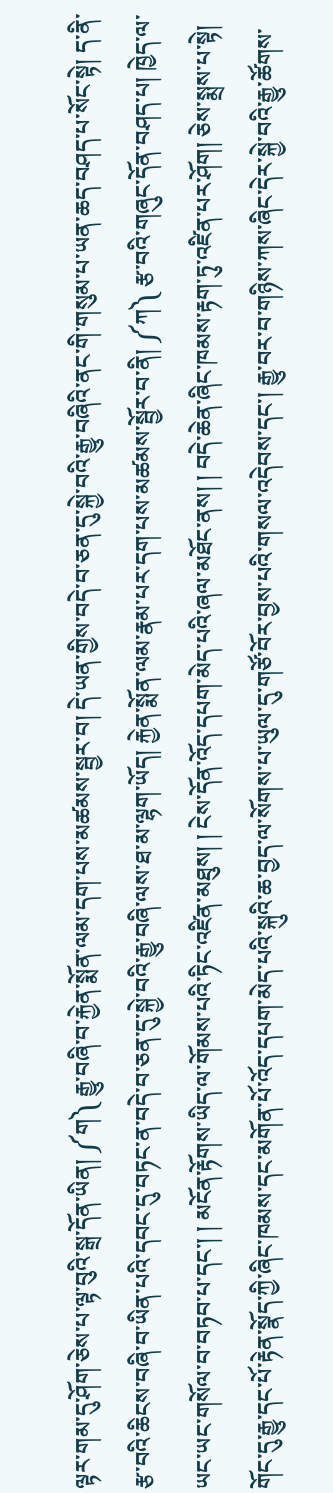ལྟར་གམ་དུ་ཤོག་ཅེས་པ་ལྟ་བུའི་སྒྲ་དོན་ཡིན། ༼ག༽ རྒྱུ་བཞི་བ་རྐྱེན་སྨོན་ལམ་དག་པས་མཚམས་སྦྱར་བ། དེ་ཡན་གྱིས་བདེ་བ་ཅན་དུ་སྐྱེ་བའི་རྒྱུ་བཞིའི་ནང་གི་གསུམ་པ་ཡན་ཆད་བཤད་པ་སོང་སྟེ། ད་ནི་རྩ་བའི་ཆིངས་བཞི་བ་ཡིན་པའི་དབང་དུ་བཏང་ན་བདེ་བ་ཅན་དུ་སྐྱེ་བའི་རྒྱུ་བཞི་ལས་ཐ་མ་ལྷག་ཡོད། རྐྱེན་སྨོན་ལམ་རྣམ་པར་དག་པས་མཚམས་སྦྱོར་བ་ནི། ༼ཀ༽ རྩ་བའི་གཞུང་དོན་བཤད་པ། ཁྱེད་ལ་ཡང་ཡང་གསོལ་བ་བཏབ་པ་དང་། ། མངོན་རྟོགས་ཡིད་ལ་གོམས་པའི་ཏིང་འཛིན་མཐུས། ། ངེས་དོན་འོད་དཔག་མེད་པའི་ཞལ་མཐོང་ནས། ། བདེ་ཆེན་ཞིང་ཁམས་རྟག་ཏུ་འཛིན་པར་ཤོག། ཅེས་སྨྲས་པ་སྟེ། གོང་དུ་རྒྱུ་དང་པོ་རྟེན་སྣོད་ཀྱི་ཞིང་ཁམས་དང་མགོན་པོ་འོད་དཔག་མེད་པའི་སྐུའི་ཆ་བྱད་ལ་སོགས་པ་ཡུལ་དུ་གཙོ་བོར་བྱས་པའི་གསལ་འདེབས་དང་། རྒྱུ་བར་བ་གཉིས་ཀས་ཞིང་དེར་སྐྱེ་བའི་རྒྱུ་ཚོགས་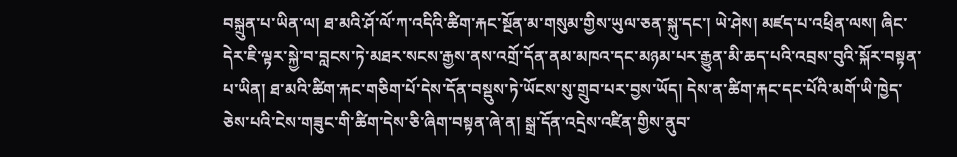བསྐྲུན་པ་ཡིན་ལ། ཐ་མའི་ཤོ་ལོ་ཀ་འདིའི་ཚིག་རྐང་སྔོན་མ་གསུམ་གྱིས་ཡུལ་ཅན་སྐུ་དང་། ཡེ་ཤེས། མཛད་པ་འཕྲིན་ལས། ཞིང་དེར་ཇི་ལྟར་སྐྱེ་བ་བླངས་ཏེ་མཐར་སངས་རྒྱས་ནས་འགྲོ་དོན་ནམ་མཁའ་དང་མཉམ་པར་རྒྱུན་མི་ཆད་པའི་འབྲས་བུའི་སྐོར་བསྟན་པ་ཡིན། ཐ་མའི་ཚིག་རྐང་གཅིག་པོ་དེས་དོན་བསྡུས་ཏེ་ཡོངས་སུ་གྲུབ་པར་བྱས་ཡོད། དེས་ན་ཚིག་རྐང་དང་པོའི་མགོ་ཡི་ཁྱེད་ཅེས་པའི་ངེས་གཟུང་གི་ཚིག་དེས་ཅི་ཞིག་བསྟན་ཞེ་ན། སྒྲ་དོན་འདྲེས་འཛིན་གྱིས་ནུབ་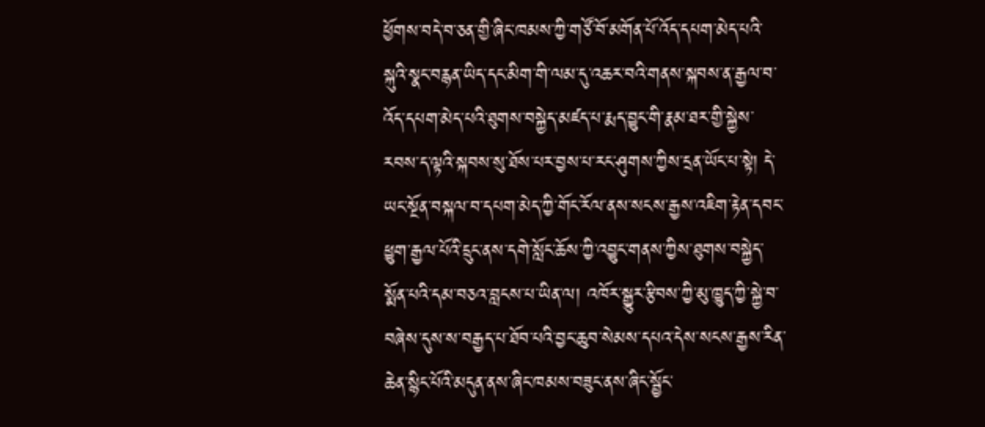ཕྱོགས་བདེ་བ་ཅན་གྱི་ཞིང་ཁམས་ཀྱི་གཙོ་བོ་མགོན་པོ་འོད་དཔག་མེད་པའི་སྐུའི་སྣང་བརྙན་ཡིད་དང་མིག་གི་ལམ་དུ་འཆར་བའི་གནས་སྐབས་ན་རྒྱལ་བ་འོད་དཔག་མེད་པའི་ཐུགས་བསྐྱེད་མཛད་པ་རྨད་བྱུང་གི་རྣམ་ཐར་གྱི་སྐྱེས་རབས་ད་ལྟའི་སྐབས་སུ་ཐོས་པར་བྱས་པ་རང་ཤུགས་ཀྱིས་དྲན་ཡོང་པ་སྟེ། དེ་ཡང་སྔོན་བསྐལ་བ་དཔག་མེད་ཀྱི་གོང་རོལ་ནས་སངས་རྒྱས་འཇིག་རྟེན་དབང་ཕྱུག་རྒྱལ་པོའི་དྲུང་ནས་དགེ་སློང་ཆོས་ཀྱི་འབྱུང་གནས་ཀྱིས་ཐུགས་བསྐྱེད་སྨོན་པའི་དམ་བཅའ་བླངས་པ་ཡིན་ལ། འཁོར་སྒྱུར་རྩིབས་ཀྱི་མུ་ཁྱུད་ཀྱི་སྐྱེ་བ་བཞེས་དུས་ས་བརྒྱད་པ་ཐོབ་པའི་བྱང་ཆུབ་སེམས་དཔའ་དེས་སངས་རྒྱས་རིན་ཆེན་སྙིང་པོའི་མདུན་ནས་ཞིང་ཁམས་བཟུང་ནས་ཞིང་སྦྱོང་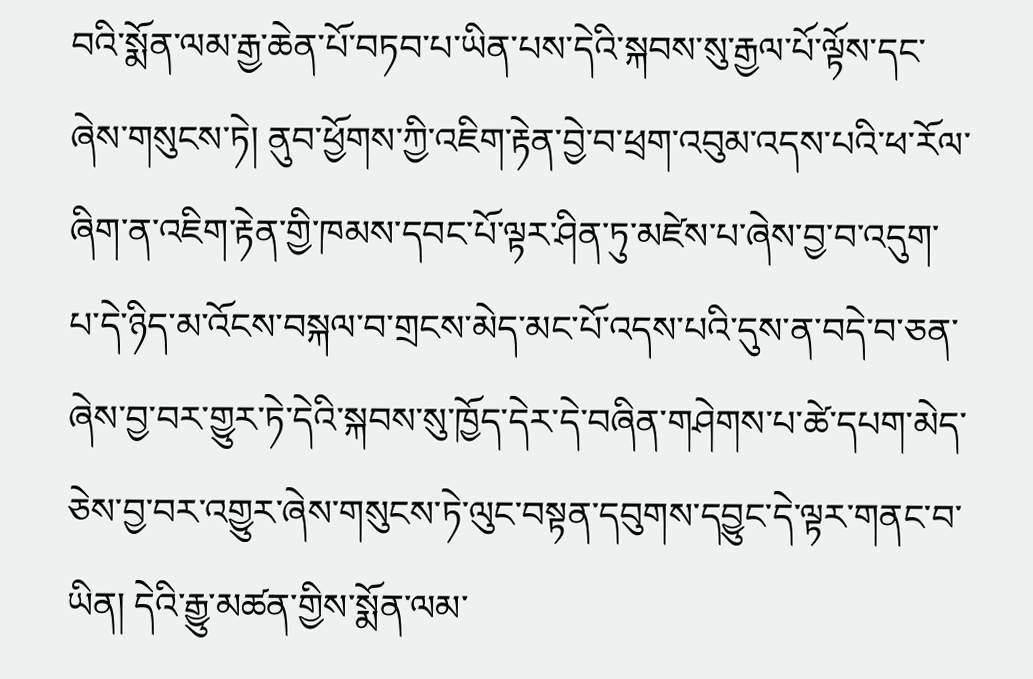བའི་སྨོན་ལམ་རྒྱ་ཆེན་པོ་བཏབ་པ་ཡིན་པས་དེའི་སྐབས་སུ་རྒྱལ་པོ་ལྟོས་དང་ཞེས་གསུངས་ཏེ། ནུབ་ཕྱོགས་ཀྱི་འཇིག་རྟེན་བྱེ་བ་ཕྲག་འབུམ་འདས་པའི་ཕ་རོལ་ཞིག་ན་འཇིག་རྟེན་གྱི་ཁམས་དབང་པོ་ལྟར་ཤིན་ཏུ་མཛེས་པ་ཞེས་བྱ་བ་འདུག་པ་དེ་ཉིད་མ་འོངས་བསྐལ་བ་གྲངས་མེད་མང་པོ་འདས་པའི་དུས་ན་བདེ་བ་ཅན་ཞེས་བྱ་བར་གྱུར་ཏེ་དེའི་སྐབས་སུ་ཁྱོད་དེར་དེ་བཞིན་གཤེགས་པ་ཚེ་དཔག་མེད་ཅེས་བྱ་བར་འགྱུར་ཞེས་གསུངས་ཏེ་ལུང་བསྟན་དབུགས་དབྱུང་དེ་ལྟར་གནང་བ་ཡིན། དེའི་རྒྱུ་མཚན་གྱིས་སྨོན་ལམ་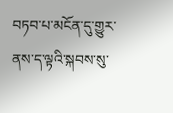བཏབ་པ་མངོན་དུ་གྱུར་ནས་ད་ལྟའི་སྐབས་སུ་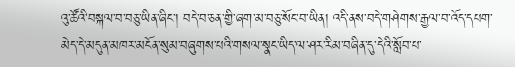འུ་ཚོའི་བསྐལ་བ་བཅུ་ཡིན་ཞིང་། བདེ་བ་ཅན་གྱི་ཞག་མ་བཅུ་སོང་བ་ཡིན། འདི་ནས་བདེ་གཤེགས་རྒྱལ་བ་འོད་དཔག་མེད་དེ་མདུན་མཁར་མངོན་སུམ་བཞུགས་པའི་གསལ་སྣང་ཡིད་ལ་ཤར་རིམ་བཞིན་དུ་དེའི་སློབ་པ་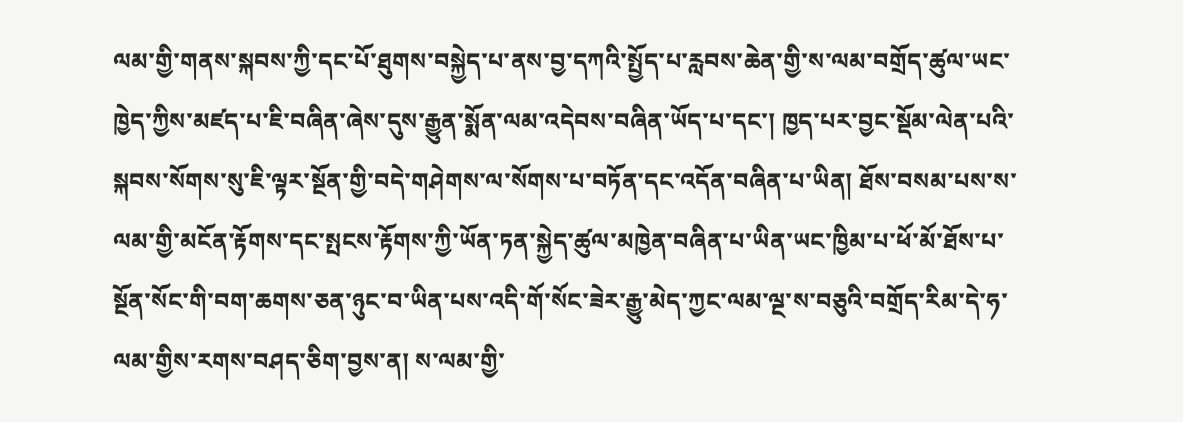ལམ་གྱི་གནས་སྐབས་ཀྱི་དང་པོ་ཐུགས་བསྐྱེད་པ་ནས་བྱ་དཀའི་སྤྱོད་པ་རླབས་ཆེན་གྱི་ས་ལམ་བགྲོད་ཚུལ་ཡང་ཁྱེད་ཀྱིས་མཛད་པ་ཇི་བཞིན་ཞེས་དུས་རྒྱུན་སྨོན་ལམ་འདེབས་བཞིན་ཡོད་པ་དང་། ཁྱད་པར་བྱང་སྡོམ་ལེན་པའི་སྐབས་སོགས་སུ་ཇི་ལྟར་སྔོན་གྱི་བདེ་གཤེགས་ལ་སོགས་པ་བཏོན་དང་འདོན་བཞིན་པ་ཡིན། ཐོས་བསམ་པས་ས་ལམ་གྱི་མངོན་རྟོགས་དང་སྤངས་རྟོགས་ཀྱི་ཡོན་ཏན་སྐྱེད་ཚུལ་མཁྱེན་བཞིན་པ་ཡིན་ཡང་ཁྱིམ་པ་ཕོ་མོ་ཐོས་པ་སྔོན་སོང་གི་བག་ཆགས་ཅན་ཉུང་བ་ཡིན་པས་འདི་གོ་སོང་ཟེར་རྒྱུ་མེད་ཀྱང་ལམ་ལྔ་ས་བཅུའི་བགྲོད་རིམ་དེ་ཧ་ལམ་གྱིས་རགས་བཤད་ཅིག་བྱས་ན། ས་ལམ་གྱི་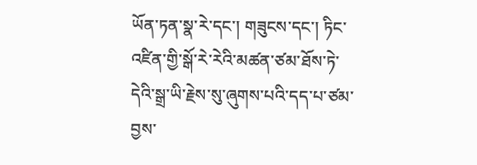ཡོན་ཏན་སྣ་རེ་དང་། གཟུངས་དང་། ཏིང་འཛིན་གྱི་སྒོ་རེ་རེའི་མཚན་ཙམ་ཐོས་ཏེ་དེའི་སྒྲ་ཡི་རྗེས་སུ་ཞུགས་པའི་དད་པ་ཙམ་བྱས་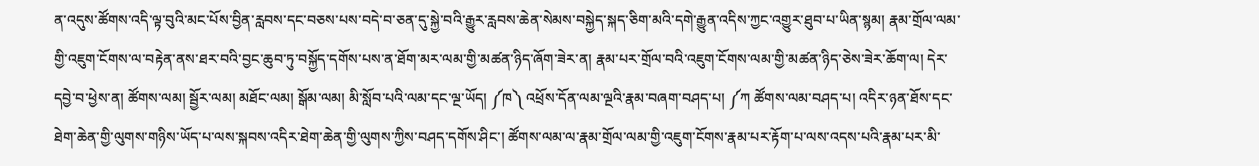ན་འདུས་ཚོགས་འདི་ལྟ་བུའི་མང་པོས་བྱིན་རླབས་དང་བཅས་པས་བདེ་བ་ཅན་དུ་སྐྱེ་བའི་རྒྱུར་རླབས་ཆེན་སེམས་བསྐྱེད་སྐད་ཅིག་མའི་དགེ་རྒྱུན་འདིས་ཀྱང་འགྱུར་ཐུབ་པ་ཡིན་སྙམ། རྣམ་གྲོལ་ལམ་གྱི་འཇུག་ངོགས་ལ་བརྟེན་ནས་ཐར་བའི་བྱང་ཆུབ་ཏུ་བསྐྱོད་དགོས་པས་ན་ཐོག་མར་ལམ་གྱི་མཚན་ཉིད་ཞོག་ཟེར་ན། རྣམ་པར་གྲོལ་བའི་འཇུག་ངོགས་ལམ་གྱི་མཚན་ཉིད་ཅེས་ཟེར་ཆོག་ལ། དེར་དབྱེ་བ་ཕྱེས་ན། ཚོགས་ལམ། སྦྱོར་ལམ། མཐོང་ལམ། སྒོམ་ལམ། མི་སློབ་པའི་ལམ་དང་ལྔ་ཡོད། ༼ཁ༽ འཕྲོས་དོན་ལམ་ལྔའི་རྣམ་བཞག་བཤད་པ། ༼ཀ ཚོགས་ལམ་བཤད་པ། འདིར་ཉན་ཐོས་དང་ཐེག་ཆེན་གྱི་ལུགས་གཉིས་ཡོད་པ་ལས་སྐབས་འདིར་ཐེག་ཆེན་གྱི་ལུགས་ཀྱིས་བཤད་དགོས་ཤིང་། ཚོགས་ལམ་ལ་རྣམ་གྲོལ་ལམ་གྱི་འཇུག་ངོགས་རྣམ་པར་རྟོག་པ་ལས་འདས་པའི་རྣམ་པར་མི་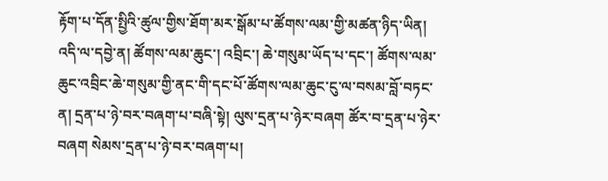རྟོག་པ་དོན་སྤྱིའི་ཚུལ་གྱིས་ཐོག་མར་སྒོམ་པ་ཚོགས་ལམ་གྱི་མཚན་ཉིད་ཡིན། འདི་ལ་དབྱེ་ན། ཚོགས་ལམ་ཆུང་། འབྲིང་། ཆེ་གསུམ་ཡོད་པ་དང་། ཚོགས་ལམ་ཆུང་འབྲིང་ཆེ་གསུམ་གྱི་ནང་གི་དང་པོ་ཚོགས་ལམ་ཆུང་ངུ་ལ་བསམ་བློ་བཏང་ན། དྲན་པ་ཉེ་བར་བཞག་པ་བཞི་སྟེ། ལུས་དྲན་པ་ཉེར་བཞག ཚོར་བ་དྲན་པ་ཉེར་བཞག སེམས་དྲན་པ་ཉེ་བར་བཞག་པ།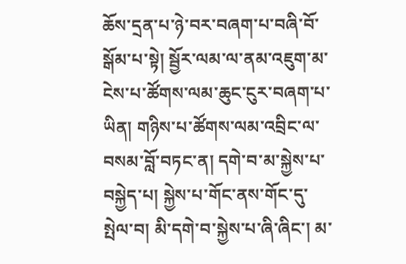ཆོས་དྲན་པ་ཉེ་བར་བཞག་པ་བཞི་བོ་སྒོམ་པ་སྟེ། སྦྱོར་ལམ་ལ་ནམ་འཇུག་མ་ངེས་པ་ཚོགས་ལམ་ཆུང་ངུར་བཞག་པ་ཡིན། གཉིས་པ་ཚོགས་ལམ་འབྲིང་ལ་བསམ་བློ་བཏང་ན། དགེ་བ་མ་སྐྱེས་པ་བསྐྱེད་པ། སྐྱེས་པ་གོང་ནས་གོང་དུ་སྤེལ་བ། མི་དགེ་བ་སྐྱེས་པ་ཞི་ཞིང་། མ་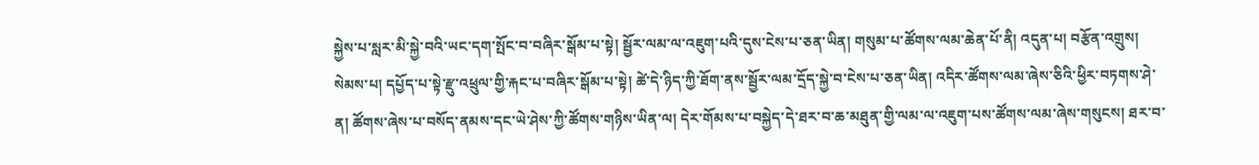སྐྱེས་པ་སླར་མི་སྐྱེ་བའི་ཡང་དག་སྤོང་བ་བཞིར་སྒོམ་པ་སྟེ། སྦྱོར་ལམ་ལ་འཇུག་པའི་དུས་ངེས་པ་ཅན་ཡིན། གསུམ་པ་ཚོགས་ལམ་ཆེན་པོ་ནི། འདུན་པ། བརྩོན་འགྲུས། སེམས་པ། དཔྱོད་པ་སྟེ་རྫུ་འཕྲུལ་གྱི་རྐང་པ་བཞིར་སྒོམ་པ་སྟེ། ཚེ་དེ་ཉིད་ཀྱི་ཐོག་ནས་སྦྱོར་ལམ་དྲོད་སྐྱེ་བ་ངེས་པ་ཅན་ཡིན། འདིར་ཚོགས་ལམ་ཞེས་ཅིའི་ཕྱིར་བཏགས་ཤེ་ན། ཚོགས་ཞེས་པ་བསོད་ནམས་དང་ཡེ་ཤེས་ཀྱི་ཚོགས་གཉིས་ཡིན་ལ། དེར་གོམས་པ་བསྐྱེད་དེ་ཐར་བ་ཆ་མཐུན་གྱི་ལམ་ལ་འཇུག་པས་ཚོགས་ལམ་ཞེས་གསུངས། ཐར་བ་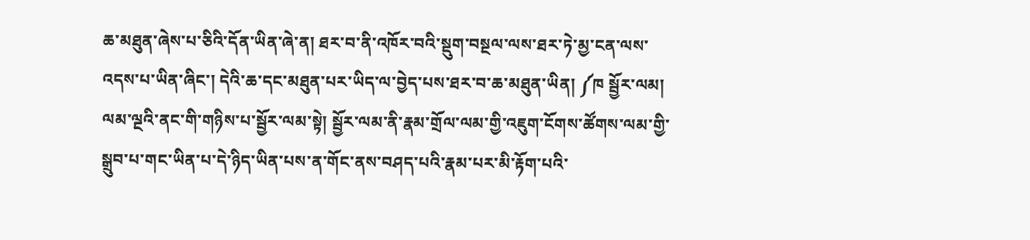ཆ་མཐུན་ཞེས་པ་ཅིའི་དོན་ཡིན་ཞེ་ན། ཐར་བ་ནི་འཁོར་བའི་སྡུག་བསྔལ་ལས་ཐར་ཏེ་མྱ་ངན་ལས་འདས་པ་ཡིན་ཞིང་། དེའི་ཆ་དང་མཐུན་པར་ཡིད་ལ་བྱེད་པས་ཐར་བ་ཆ་མཐུན་ཡིན། ༼ཁ སྦྱོར་ལམ། ལམ་ལྔའི་ནང་གི་གཉིས་པ་སྦྱོར་ལམ་སྟེ། སྦྱོར་ལམ་ནི་རྣམ་གྲོལ་ལམ་གྱི་འཇུག་ངོགས་ཚོགས་ལམ་གྱི་སྒྲུབ་པ་གང་ཡིན་པ་དེ་ཉིད་ཡིན་པས་ན་གོང་ནས་བཤད་པའི་རྣམ་པར་མི་རྟོག་པའི་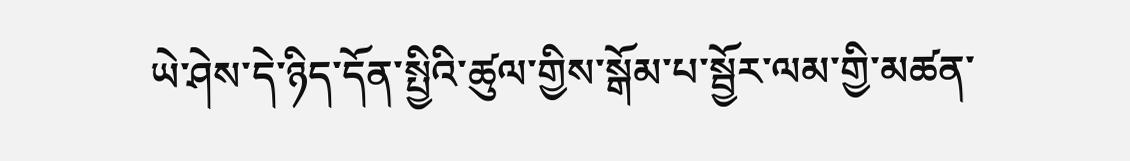ཡེ་ཤེས་དེ་ཉིད་དོན་སྤྱིའི་ཚུལ་གྱིས་སྒོམ་པ་སྦྱོར་ལམ་གྱི་མཚན་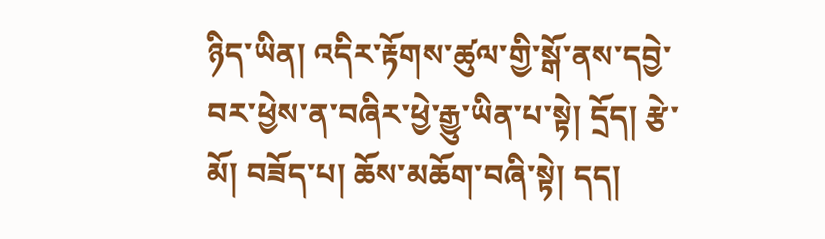ཉིད་ཡིན། འདིར་རྟོགས་ཚུལ་གྱི་སྒོ་ནས་དབྱེ་བར་ཕྱེས་ན་བཞིར་ཕྱེ་རྒྱུ་ཡིན་པ་སྟེ། དྲོད། རྩེ་མོ། བཟོད་པ། ཆོས་མཆོག་བཞི་སྟེ། དད།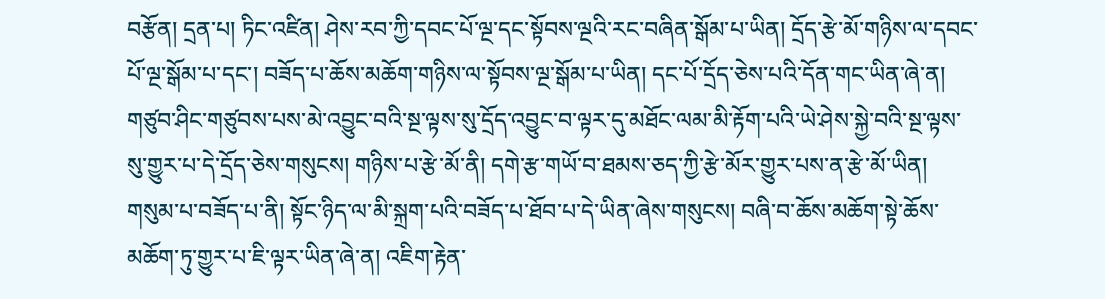བརྩོན། དྲན་པ། ཏིང་འཛིན། ཤེས་རབ་ཀྱི་དབང་པོ་ལྔ་དང་སྟོབས་ལྔའི་རང་བཞིན་སྒོམ་པ་ཡིན། དྲོད་རྩེ་མོ་གཉིས་ལ་དབང་པོ་ལྔ་སྒོམ་པ་དང་། བཟོད་པ་ཆོས་མཆོག་གཉིས་ལ་སྟོབས་ལྔ་སྒོམ་པ་ཡིན། དང་པོ་དྲོད་ཅེས་པའི་དོན་གང་ཡིན་ཞེ་ན། གཙུབ་ཤིང་གཙུབས་པས་མེ་འབྱུང་བའི་སྔ་ལྟས་སུ་དྲོད་འབྱུང་བ་ལྟར་དུ་མཐོང་ལམ་མི་རྟོག་པའི་ཡེ་ཤེས་སྐྱེ་བའི་སྔ་ལྟས་སུ་གྱུར་པ་དེ་དྲོད་ཅེས་གསུངས། གཉིས་པ་རྩེ་མོ་ནི། དགེ་རྩ་གཡོ་བ་ཐམས་ཅད་ཀྱི་རྩེ་མོར་གྱུར་པས་ན་རྩེ་མོ་ཡིན། གསུམ་པ་བཟོད་པ་ནི། སྟོང་ཉིད་ལ་མི་སྐྲག་པའི་བཟོད་པ་ཐོབ་པ་དེ་ཡིན་ཞེས་གསུངས། བཞི་བ་ཆོས་མཆོག་སྟེ་ཆོས་མཆོག་ཏུ་གྱུར་པ་ཇི་ལྟར་ཡིན་ཞེ་ན། འཇིག་རྟེན་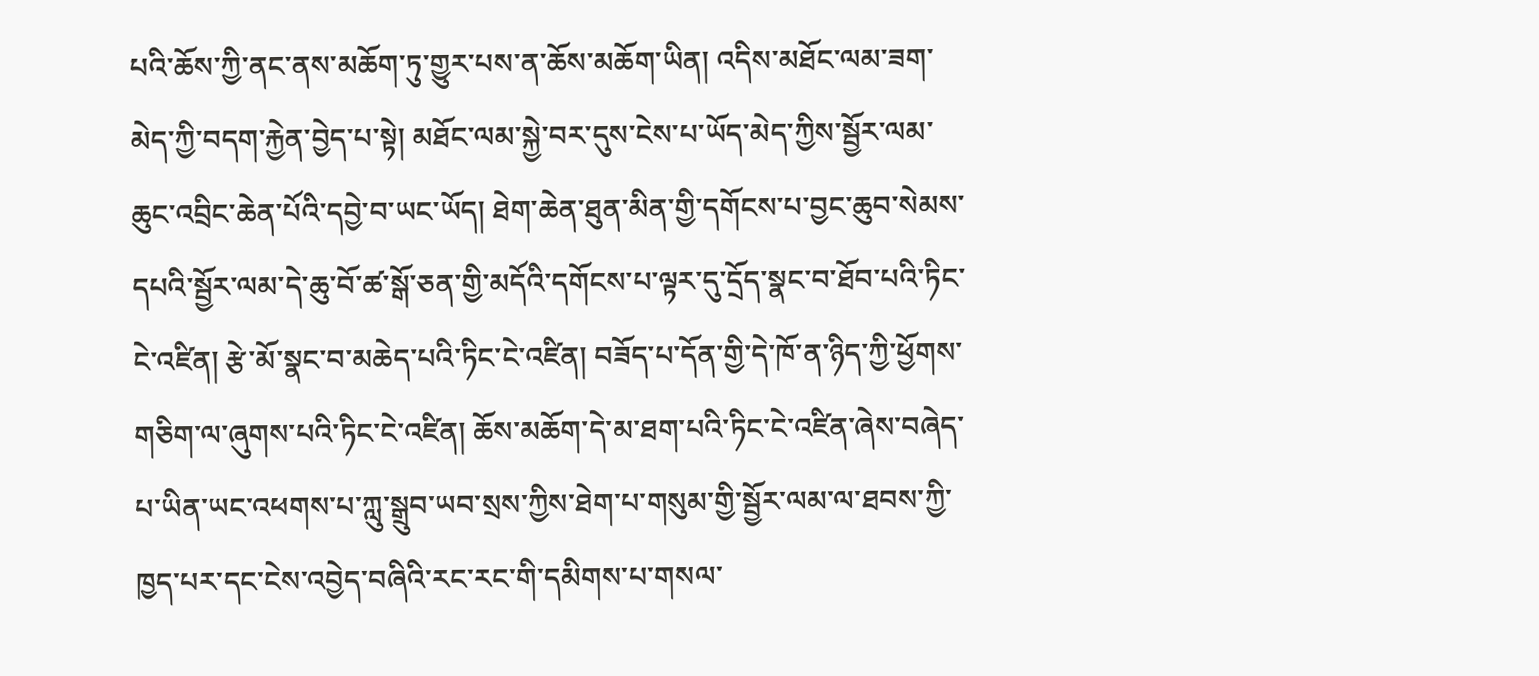པའི་ཆོས་ཀྱི་ནང་ནས་མཆོག་ཏུ་གྱུར་པས་ན་ཆོས་མཆོག་ཡིན། འདིས་མཐོང་ལམ་ཟག་མེད་ཀྱི་བདག་རྐྱེན་བྱེད་པ་སྟེ། མཐོང་ལམ་སྐྱེ་བར་དུས་ངེས་པ་ཡོད་མེད་ཀྱིས་སྦྱོར་ལམ་ཆུང་འབྲིང་ཆེན་པོའི་དབྱེ་བ་ཡང་ཡོད། ཐེག་ཆེན་ཐུན་མིན་གྱི་དགོངས་པ་བྱང་ཆུབ་སེམས་དཔའི་སྦྱོར་ལམ་དེ་ཆུ་བོ་ཚ་སྒོ་ཅན་གྱི་མདོའི་དགོངས་པ་ལྟར་དུ་དྲོད་སྣང་བ་ཐོབ་པའི་ཏིང་ངེ་འཛིན། རྩེ་མོ་སྣང་བ་མཆེད་པའི་ཏིང་ངེ་འཛིན། བཟོད་པ་དོན་གྱི་དེ་ཁོ་ན་ཉིད་ཀྱི་ཕྱོགས་གཅིག་ལ་ཞུགས་པའི་ཏིང་ངེ་འཛིན། ཆོས་མཆོག་དེ་མ་ཐག་པའི་ཏིང་ངེ་འཛིན་ཞེས་བཞེད་པ་ཡིན་ཡང་འཕགས་པ་ཀླུ་སྒྲུབ་ཡབ་སྲས་ཀྱིས་ཐེག་པ་གསུམ་གྱི་སྦྱོར་ལམ་ལ་ཐབས་ཀྱི་ཁྱད་པར་དང་ངེས་འབྱེད་བཞིའི་རང་རང་གི་དམིགས་པ་གསལ་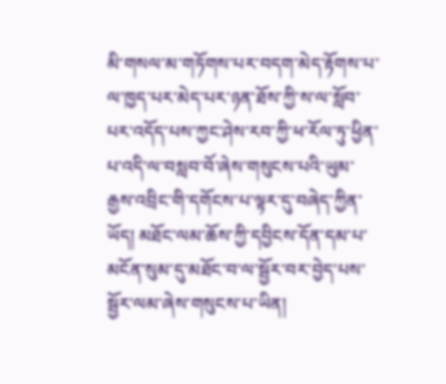མི་གསལ་མ་གཏོགས་པར་བདག་མེད་རྟོགས་པ་ལ་ཁྱད་པར་མེད་པར་ཉན་ཐོས་ཀྱི་ས་ལ་སློབ་པར་འདོད་པས་ཀྱང་ཤེས་རབ་ཀྱི་ཕ་རོལ་ཏུ་ཕྱིན་པ་འདི་ལ་བསླབ་བོ་ཞེས་གསུངས་པའི་ཡུམ་རྒྱས་འབྲིང་གི་དགོངས་པ་ལྟར་དུ་བཞེད་ཀྱིན་ཡོད། མཐོང་ལམ་ཆོས་ཀྱི་དབྱིངས་དོན་དམ་པ་མངོན་སུམ་དུ་མཐོང་བ་ལ་སྦྱོར་བར་བྱེད་པས་སྦྱོར་ལམ་ཞེས་གསུངས་པ་ཡིན།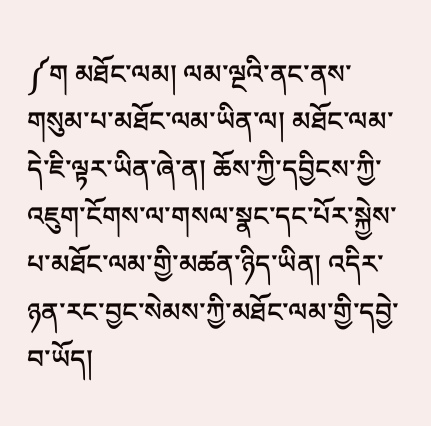༼ག མཐོང་ལམ། ལམ་ལྔའི་ནང་ནས་གསུམ་པ་མཐོང་ལམ་ཡིན་ལ། མཐོང་ལམ་དེ་ཇི་ལྟར་ཡིན་ཞེ་ན། ཆོས་ཀྱི་དབྱིངས་ཀྱི་འཇུག་ངོགས་ལ་གསལ་སྣང་དང་པོར་སྐྱེས་པ་མཐོང་ལམ་གྱི་མཚན་ཉིད་ཡིན། འདིར་ཉན་རང་བྱང་སེམས་ཀྱི་མཐོང་ལམ་གྱི་དབྱེ་བ་ཡོད།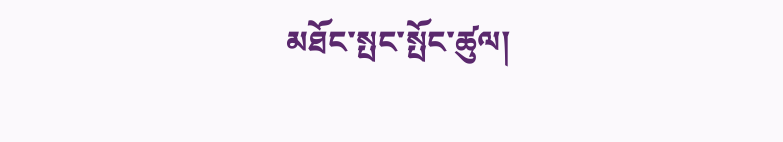མཐོང་སྤང་སྤོང་ཚུལ།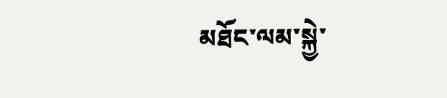མཐོང་ལམ་སྐྱེ་